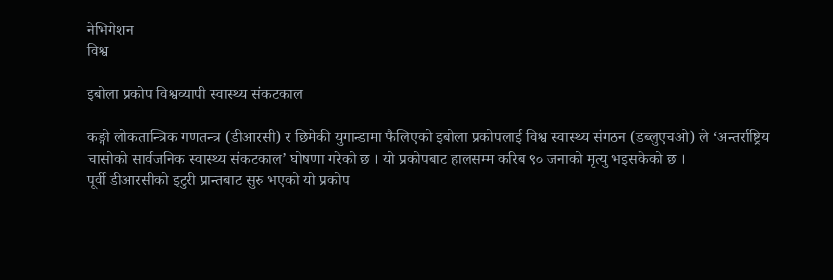नेभिगेशन
विश्व

इबोला प्रकोप विश्वव्यापी स्वास्थ्य संकटकाल

कङ्गो लोकतान्त्रिक गणतन्त्र (डीआरसी) र छिमेकी युगान्डामा फैलिएको इबोला प्रकोपलाई विश्व स्वास्थ्य संगठन (डब्लुएचओ) ले ‘अन्तर्राष्ट्रिय चासोको सार्वजनिक स्वास्थ्य संकटकाल’ घोषणा गरेको छ । यो प्रकोपबाट हालसम्म करिब ९० जनाको मृत्यु भइसकेको छ ।
पूर्वी डीआरसीको इटुरी प्रान्तबाट सुरु भएको यो प्रकोप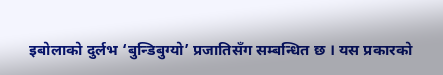इबोलाको दुर्लभ ‘बुन्डिबुग्यो’ प्रजातिसँग सम्बन्धित छ । यस प्रकारको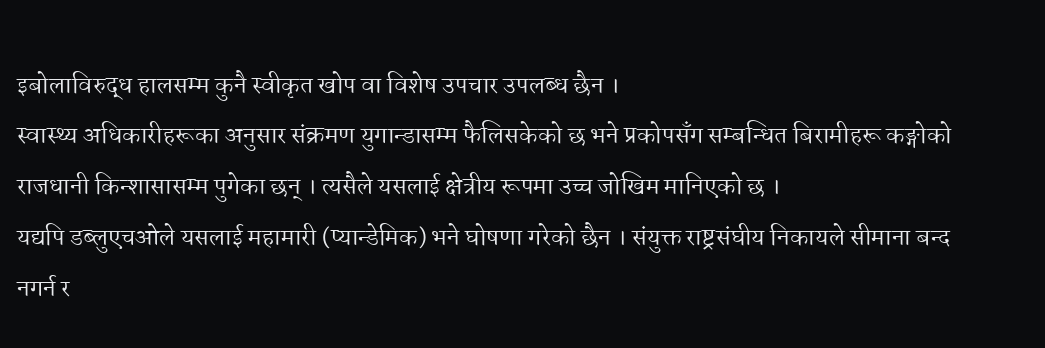इबोलाविरुद्ध हालसम्म कुनै स्वीकृत खोप वा विशेष उपचार उपलब्ध छैन ।
स्वास्थ्य अधिकारीहरूका अनुसार संक्रमण युगान्डासम्म फैलिसकेको छ भने प्रकोपसँग सम्बन्धित बिरामीहरू कङ्गोको राजधानी किन्शासासम्म पुगेका छन् । त्यसैले यसलाई क्षेत्रीय रूपमा उच्च जोखिम मानिएको छ ।
यद्यपि डब्लुएचओले यसलाई महामारी (प्यान्डेमिक) भने घोषणा गरेको छैन । संयुक्त राष्ट्रसंघीय निकायले सीमाना बन्द नगर्न र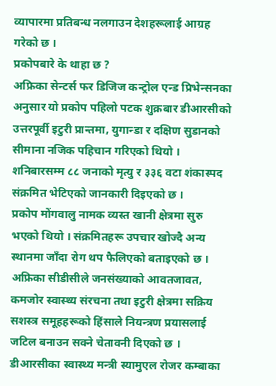व्यापारमा प्रतिबन्ध नलगाउन देशहरूलाई आग्रह गरेको छ ।
प्रकोपबारे के थाहा छ ?
अफ्रिका सेन्टर्स फर डिजिज कन्ट्रोल एन्ड प्रिभेन्सनका अनुसार यो प्रकोप पहिलो पटक शुक्रबार डीआरसीको उत्तरपूर्वी इटुरी प्रान्तमा, युगान्डा र दक्षिण सुडानको सीमाना नजिक पहिचान गरिएको थियो । शनिबारसम्म ८८ जनाको मृत्यु र ३३६ वटा शंकास्पद संक्रमित भेटिएको जानकारी दिइएको छ ।
प्रकोप मोंगवालु नामक व्यस्त खानी क्षेत्रमा सुरु भएको थियो । संक्रमितहरू उपचार खोज्दै अन्य स्थानमा जाँदा रोग थप फैलिएको बताइएको छ ।
अफ्रिका सीडीसीले जनसंख्याको आवतजावत, कमजोर स्वास्थ्य संरचना तथा इटुरी क्षेत्रमा सक्रिय सशस्त्र समूहहरूको हिंसाले नियन्त्रण प्रयासलाई जटिल बनाउन सक्ने चेतावनी दिएको छ ।
डीआरसीका स्वास्थ्य मन्त्री स्यामुएल रोजर कम्बाका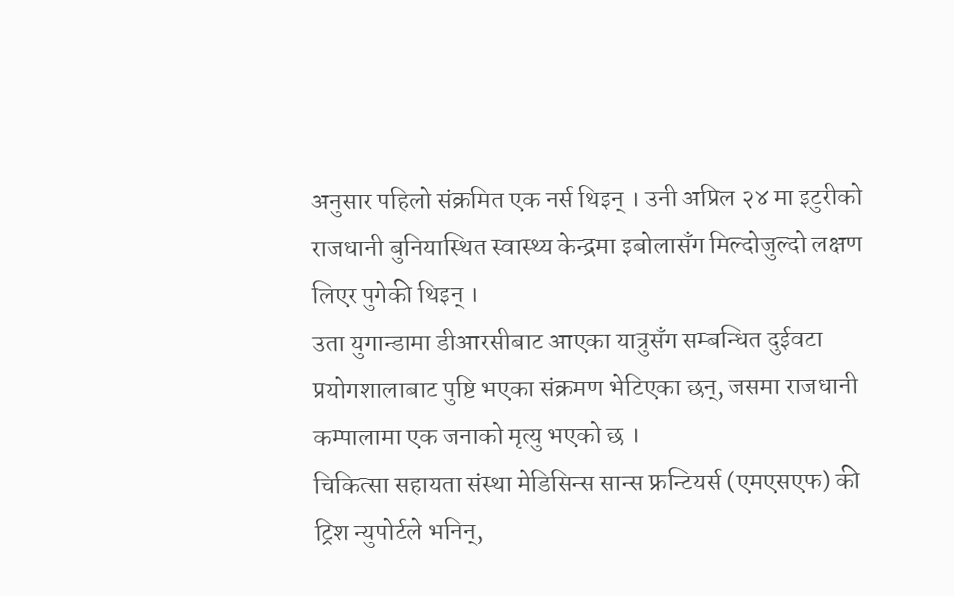अनुसार पहिलो संक्रमित एक नर्स थिइन् । उनी अप्रिल २४ मा इटुरीको राजधानी बुनियास्थित स्वास्थ्य केन्द्रमा इबोलासँग मिल्दोजुल्दो लक्षण लिएर पुगेकी थिइन् ।
उता युगान्डामा डीआरसीबाट आएका यात्रुसँग सम्बन्धित दुईवटा प्रयोगशालाबाट पुष्टि भएका संक्रमण भेटिएका छन्, जसमा राजधानी कम्पालामा एक जनाको मृत्यु भएको छ ।
चिकित्सा सहायता संस्था मेडिसिन्स सान्स फ्रन्टियर्स (एमएसएफ) की ट्रिश न्युपोर्टले भनिन्,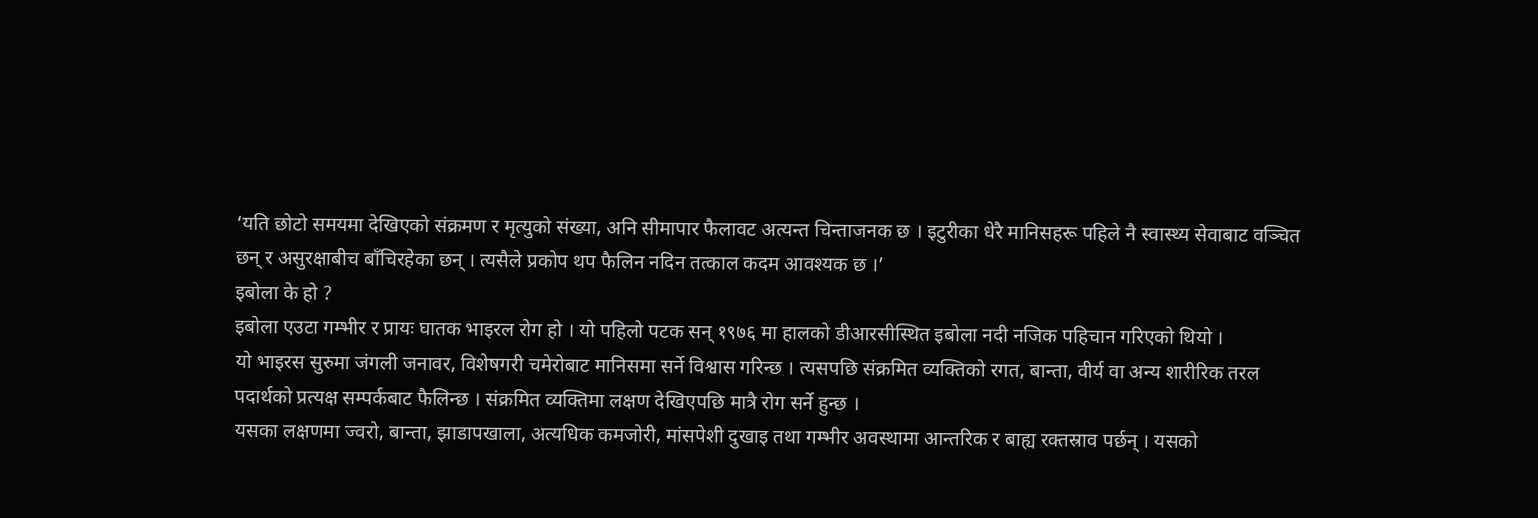‘यति छोटो समयमा देखिएको संक्रमण र मृत्युको संख्या, अनि सीमापार फैलावट अत्यन्त चिन्ताजनक छ । इटुरीका धेरै मानिसहरू पहिले नै स्वास्थ्य सेवाबाट वञ्चित छन् र असुरक्षाबीच बाँचिरहेका छन् । त्यसैले प्रकोप थप फैलिन नदिन तत्काल कदम आवश्यक छ ।’
इबोला के हो ?
इबोला एउटा गम्भीर र प्रायः घातक भाइरल रोग हो । यो पहिलो पटक सन् १९७६ मा हालको डीआरसीस्थित इबोला नदी नजिक पहिचान गरिएको थियो ।
यो भाइरस सुरुमा जंगली जनावर, विशेषगरी चमेरोबाट मानिसमा सर्ने विश्वास गरिन्छ । त्यसपछि संक्रमित व्यक्तिको रगत, बान्ता, वीर्य वा अन्य शारीरिक तरल पदार्थको प्रत्यक्ष सम्पर्कबाट फैलिन्छ । संक्रमित व्यक्तिमा लक्षण देखिएपछि मात्रै रोग सर्ने हुन्छ ।
यसका लक्षणमा ज्वरो, बान्ता, झाडापखाला, अत्यधिक कमजोरी, मांसपेशी दुखाइ तथा गम्भीर अवस्थामा आन्तरिक र बाह्य रक्तस्राव पर्छन् । यसको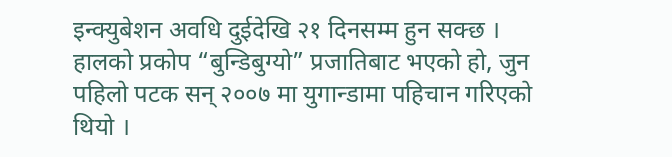इन्क्युबेशन अवधि दुईदेखि २१ दिनसम्म हुन सक्छ । हालको प्रकोप “बुन्डिबुग्यो” प्रजातिबाट भएको हो, जुन पहिलो पटक सन् २००७ मा युगान्डामा पहिचान गरिएको थियो ।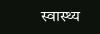स्वास्थ्य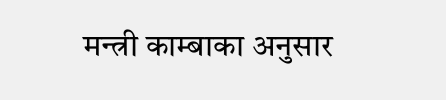मन्त्री काम्बाका अनुसार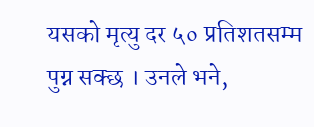यसको मृत्यु दर ५० प्रतिशतसम्म पुग्न सक्छ । उनले भने,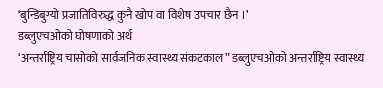‘बुन्डिबुग्यो प्रजातिविरुद्ध कुनै खोप वा विशेष उपचार छैन ।’
डब्लुएचओको घोषणाको अर्थ
‘अन्तर्राष्ट्रिय चासोको सार्वजनिक स्वास्थ्य संकटकाल” डब्लुएचओको अन्तर्राष्ट्रिय स्वास्थ्य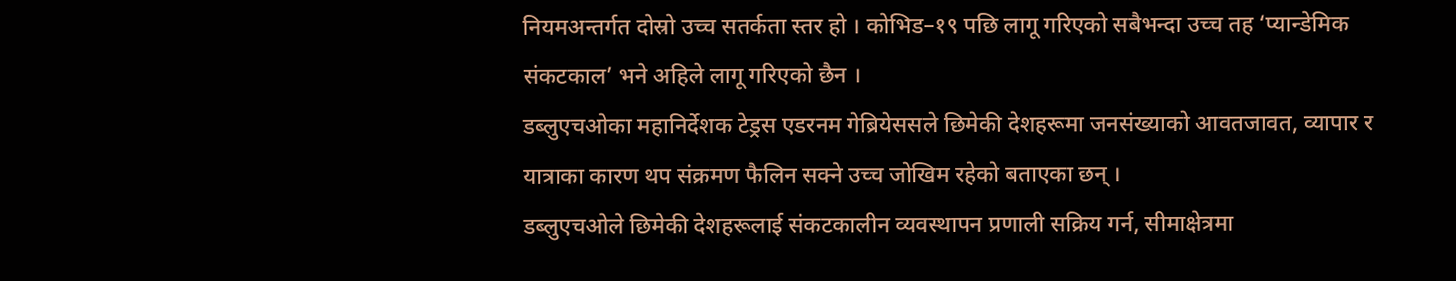नियमअन्तर्गत दोस्रो उच्च सतर्कता स्तर हो । कोभिड–१९ पछि लागू गरिएको सबैभन्दा उच्च तह ‘प्यान्डेमिक संकटकाल’ भने अहिले लागू गरिएको छैन ।
डब्लुएचओका महानिर्देशक टेड्रस एडरनम गेब्रियेससले छिमेकी देशहरूमा जनसंख्याको आवतजावत, व्यापार र यात्राका कारण थप संक्रमण फैलिन सक्ने उच्च जोखिम रहेको बताएका छन् ।
डब्लुएचओले छिमेकी देशहरूलाई संकटकालीन व्यवस्थापन प्रणाली सक्रिय गर्न, सीमाक्षेत्रमा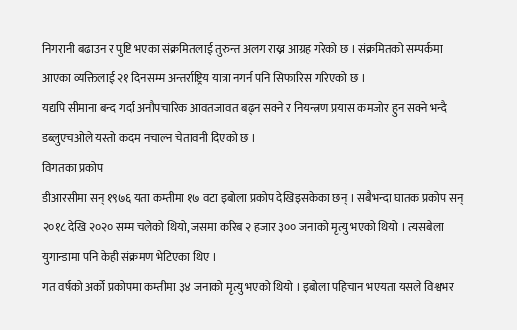निगरानी बढाउन र पुष्टि भएका संक्रमितलाई तुरुन्त अलग राख्न आग्रह गरेको छ । संक्रमितको सम्पर्कमा आएका व्यक्तिलाई २१ दिनसम्म अन्तर्राष्ट्रिय यात्रा नगर्न पनि सिफारिस गरिएको छ ।
यद्यपि सीमाना बन्द गर्दा अनौपचारिक आवतजावत बढ्न सक्ने र नियन्त्रण प्रयास कमजोर हुन सक्ने भन्दै डब्लुएचओले यस्तो कदम नचाल्न चेतावनी दिएको छ ।
विगतका प्रकोप
डीआरसीमा सन् १९७६ यता कम्तीमा १७ वटा इबोला प्रकोप देखिइसकेका छन् । सबैभन्दा घातक प्रकोप सन् २०१८ देखि २०२० सम्म चलेको थियो, जसमा करिब २ हजार ३०० जनाको मृत्यु भएको थियो । त्यसबेला युगान्डामा पनि केही संक्रमण भेटिएका थिए ।
गत वर्षको अर्को प्रकोपमा कम्तीमा ३४ जनाको मृत्यु भएको थियो । इबोला पहिचान भएयता यसले विश्वभर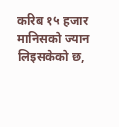करिब १५ हजार मानिसको ज्यान लिइसकेको छ,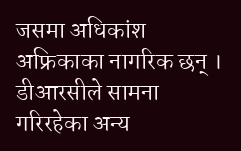जसमा अधिकांश अफ्रिकाका नागरिक छन् ।
डीआरसीले सामना गरिरहेका अन्य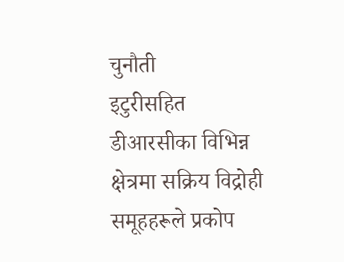चुनौती
इटुरीसहित डीआरसीका विभिन्न क्षेत्रमा सक्रिय विद्रोही समूहहरूले प्रकोप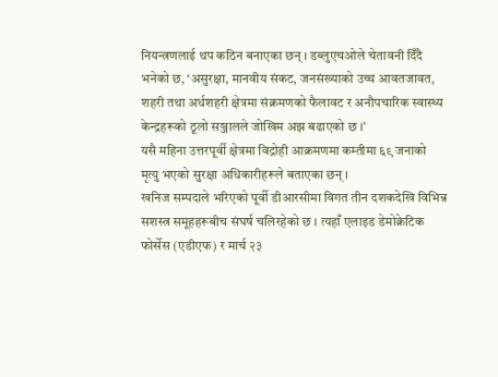नियन्त्रणलाई थप कठिन बनाएका छन् । डब्लुएचओले चेतावनी दिँदै भनेको छ, ‘असुरक्षा, मानवीय संकट, जनसंख्याको उच्च आवतजावत, शहरी तथा अर्धशहरी क्षेत्रमा संक्रमणको फैलावट र अनौपचारिक स्वास्थ्य केन्द्रहरूको ठूलो सञ्जालले जोखिम अझ बढाएको छ ।’
यसै महिना उत्तरपूर्वी क्षेत्रमा विद्रोही आक्रमणमा कम्तीमा ६९ जनाको मृत्यु भएको सुरक्षा अधिकारीहरूले बताएका छन् ।
खनिज सम्पदाले भरिएको पूर्वी डीआरसीमा विगत तीन दशकदेखि विभिन्न सशस्त्र समूहहरूबीच संघर्ष चलिरहेको छ । त्यहाँ एलाइड डेमोक्रेटिक फोर्सेस (एडीएफ) र मार्च २३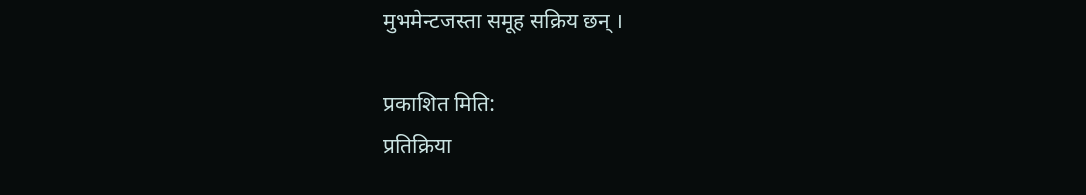मुभमेन्टजस्ता समूह सक्रिय छन् ।

प्रकाशित मिति:
प्रतिक्रिया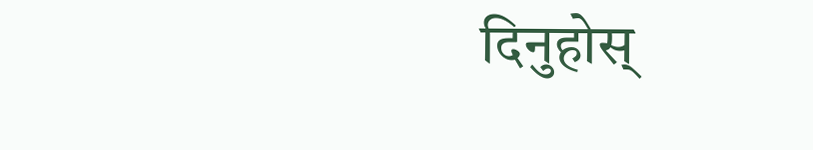दिनुहोस्